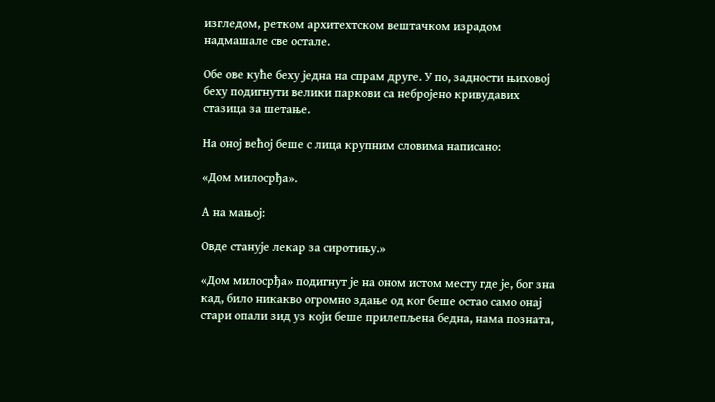изгледом, ретком архитехтском вештачком израдом надмашале све остале.

Обе ове куће беху једна на спрам друге. У по, задности њиховој беху подигнути велики паркови са небројено кривудавих стазица за шетање.

На оној већој беше с лица крупним словима написано:

«Дом милосрђа».

А на мањој:

Овде станује лекар за сиротињу.»

«Дом милосрђа» подигнут је на оном истом месту где је, бог зна кад, било никакво огромно здање од ког беше остао само онај стари опали зид уз који беше прилепљена бедна, нама позната,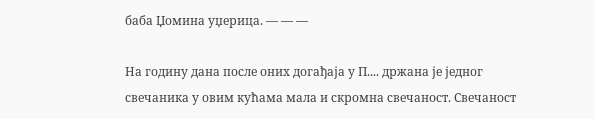баба Џомина уџерица. — — —

На годину дана после оних догађаја у П.... држана је једног свечаника у овим кућама мала и скромна свечаност. Свечаност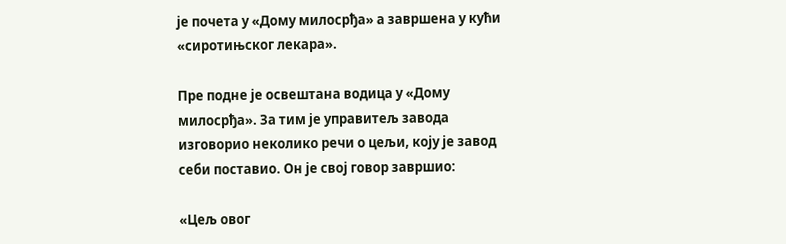је почета у «Дому милосрђа» а завршена у кући «сиротињског лекара».

Пре подне је освештана водица у «Дому милосрђа». За тим је управитељ завода изговорио неколико речи о цељи, коју је завод себи поставио. Он је свој говор завршио:

«Цељ овог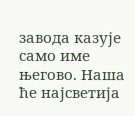завода казује само име његово. Наша ће најсветија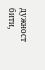дужност бити,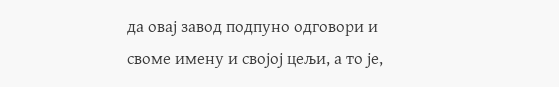да овај завод подпуно одговори и своме имену и својој цељи, а то је,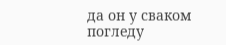да он у сваком погледу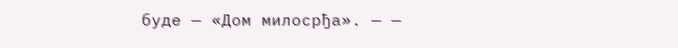буде — «Дом милосрђа». — —